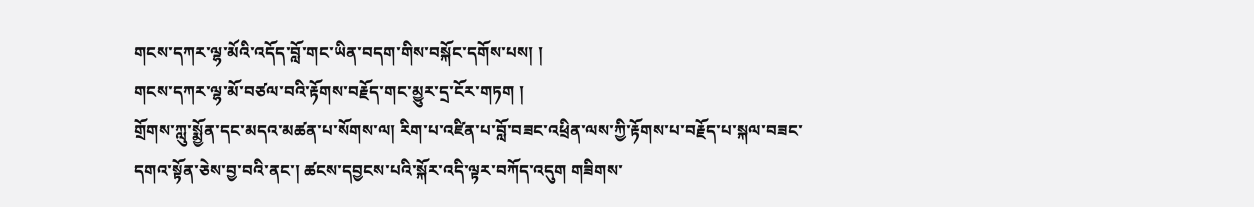གངས་དཀར་ལྷ་མོའི་འདོད་བློ་གང་ཡིན་བདག་གིས་བསྐོང་དགོས་པས། །
གངས་དཀར་ལྷ་མོ་བཙལ་བའི་རྟོགས་བརྗོད་གང་མྱུར་དྲ་ངོར་གཏག །
གྲོགས་ཀླུ་སྨྱོན་དང་མདའ་མཚན་པ་སོགས་ལ། རིག་པ་འཛིན་པ་བློ་བཟང་འཕྲིན་ལས་ཀྱི་རྟོགས་པ་བརྗོད་པ་སྐལ་བཟང་དགའ་སྟོན་ཅེས་བྱ་བའི་ནང་། ཚངས་དབྱངས་པའི་སྐོར་འདི་ལྟར་བཀོད་འདུག གཟིགས་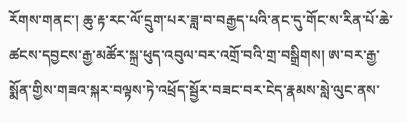རོགས་གནང་། ཆུ་རྟ་རང་ལོ་དྲུག་པར་ཟླ་བ་བརྒྱད་པའི་ནང་དུ་གོང་ས་རིན་པོ་ཆེ་ཚངས་དབྱངས་རྒྱ་མཚོར་སྐྲ་ཕུད་འབུལ་བར་འགྲོ་བའི་གྲ་བསྒྲིགས། ཨ་བར་རྒྱ་སྨོན་གྱིས་གཟའ་སྐར་བལྟས་ཏེ་འཕྲོད་སྦྱོར་བཟང་བར་ངེད་རྣམས་སླེ་ལུང་ནས་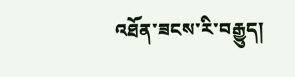འཐོན་ཟངས་རི་བརྒྱུད།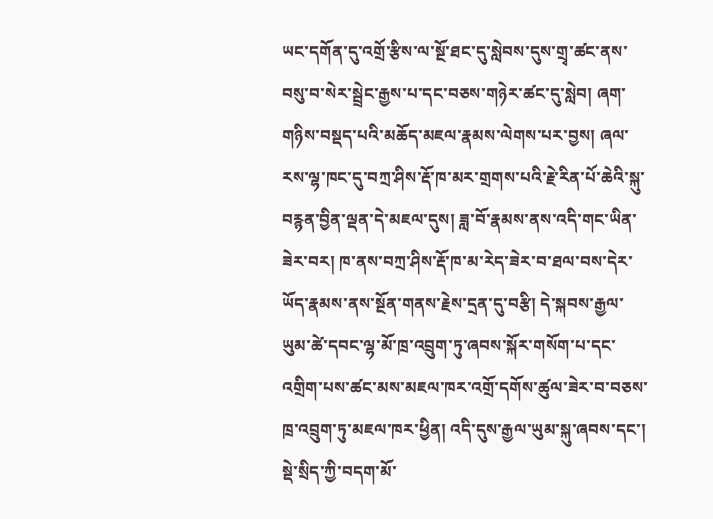ཡང་དགོན་དུ་འགྲོ་རྩིས་ལ་སྔོ་ཐང་དུ་སླེབས་དུས་གྲྭ་ཚང་ནས་བསུ་བ་སེར་སྦྲེང་རྒྱས་པ་དང་བཅས་གཉེར་ཚང་དུ་སླེབ། ཞག་གཉིས་བསྡད་པའི་མཆོད་མཇལ་རྣམས་ལེགས་པར་བྱས། ཞལ་རས་ལྷ་ཁང་དུ་བཀྲ་ཤིས་རྡོ་ཁ་མར་གྲགས་པའི་རྗེ་རིན་པོ་ཆེའི་སྐུ་བརྙན་བྱིན་ལྡན་དེ་མཇལ་དུས། ཟླ་བོ་རྣམས་ནས་འདི་གང་ཡིན་ཟེར་བར། ཁ་ནས་བཀྲ་ཤིས་རྡོ་ཁ་མ་རེད་ཟེར་བ་ཐལ་བས་དེར་ཡོད་རྣམས་ནས་སྔོན་གནས་རྗེས་དྲན་དུ་བརྩི། དེ་སྐབས་རྒྱལ་ཡུམ་ཚེ་དབང་ལྷ་མོ་ཁྲ་འབྲུག་ཏུ་ཞབས་སྐོར་གསོག་པ་དང་འགྲིག་པས་ཚང་མས་མཇལ་ཁར་འགྲོ་དགོས་ཚུལ་ཟེར་བ་བཅས་ཁྲ་འབྲུག་ཏུ་མཇལ་ཁར་ཕྱིན། འདི་དུས་རྒྱལ་ཡུམ་སྐུ་ཞབས་དང་། སྡེ་སྲིད་ཀྱི་བདག་མོ་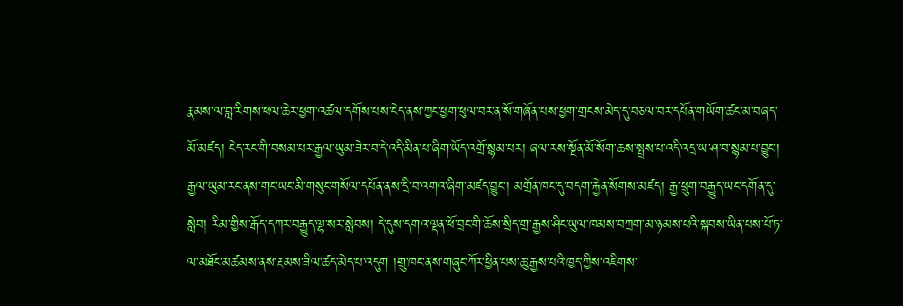རྣམས་ལ་བླ་རིགས་ཕལ་ཆེར་ཕྱག་འཚལ་དགོས་པས་ངེད་ནས་ཀྱང་ཕྱག་ཕུལ་བར་ན་སོ་གཞོན་པས་ཕྱག་གྲངས་མེད་དུ་བཅལ་བར་དཔོན་གཡོག་ཚང་མ་བཞད་མོ་མཛད། ངེད་རང་གི་བསམ་པར་རྒྱལ་ཡུམ་ཟེར་བ་དེ་འདི་མིན་པ་ཞིག་ཡོད་འགྲོ་སྙམ་པར། ཞལ་རས་སྔོན་མོ་སོག་ཆས་སྤྲས་པ་འདི་འདྲ་ཡ་ཤ་བ་སྙམ་པ་བྱུང་། རྒྱལ་ཡུམ་རང་ནས་གང་ཡང་མི་གསུང་གསོལ་དཔོན་ནས་དྲི་བ་འགའ་ཞིག་མཛད་བྱུང་། མགྲོན་ཁང་དུ་བདག་རྐྱེན་སོགས་མཛད། རྒྱ་ཕྲུག་བརྒྱུད་ཡང་དགོན་དུ་སླེབ། རིམ་གྱིས་རྒོད་དཀར་བརྒྱུད་ལྷ་སར་སླེབས། དེ་དུས་དགའ་ལྡན་ཕོ་བྲང་གི་ཆོས་སྲིད་གྲ་རྒྱས་ཤིང་ཡུལ་ཁམས་བཀྲག་མ་ཉམས་པའི་སྐབས་ཡིན་པས་པོ་ཏ་ལ་མཐོང་མཚམས་ནས་རྔམས་ཟིལ་ཚད་མེད་པ་འདུག །གྲུ་ཁང་ནས་གཞུང་ཀོར་ཕྱིན་པས་ཆུ་རྒྱས་པའི་ཁྱད་ཀྱིས་འཇིགས་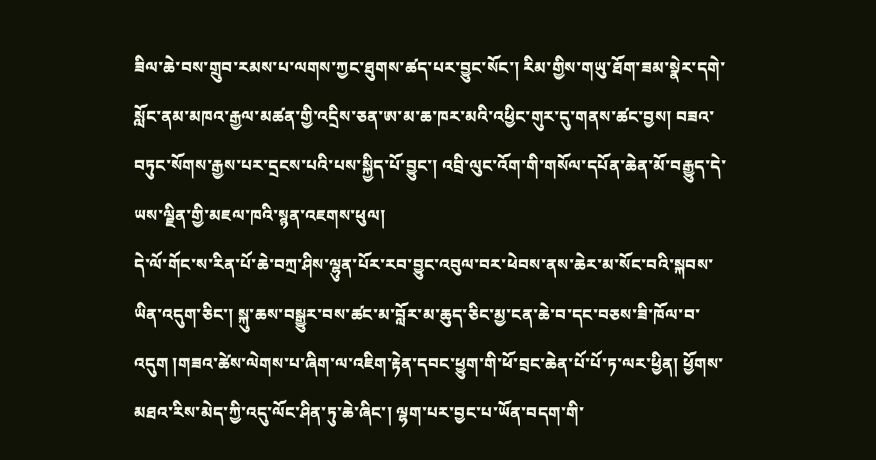ཟིལ་ཆེ་བས་གྲུབ་རམས་པ་ལགས་ཀྱང་ཐུགས་ཚད་པར་བྱུང་སོང་། རིམ་གྱིས་གཡུ་ཐོག་ཟམ་སྣེར་དགེ་སློང་ནམ་མཁའ་རྒྱལ་མཚན་གྱི་འདྲིས་ཅན་ཨ་མ་ཆ་ཁར་མའི་འཕྱིང་གུར་དུ་གནས་ཚང་བྱས། བཟའ་བཏུང་སོགས་རྒྱས་པར་དྲངས་པའི་པས་སྐྱིད་པོ་བྱུང་། འབྲི་ལུང་འོག་གི་གསོལ་དཔོན་ཆེན་མོ་བརྒྱུད་དེ་ཡས་ལྗིན་གྱི་མཇལ་ཁའི་སྙན་འཇགས་ཕུལ།
དེ་ལོ་གོང་ས་རིན་པོ་ཆེ་བཀྲ་ཤིས་ལྷུན་པོར་རབ་བྱུང་འབུལ་བར་ཕེབས་ནས་ཆེར་མ་སོང་བའི་སྐབས་ཡིན་འདུག་ཅིང་། སྐུ་ཆས་བསྒྱུར་བས་ཚང་མ་བློར་མ་ཆུད་ཅིང་མྱ་ངན་ཆེ་བ་དང་བཅས་ཟི་ཁོལ་བ་འདུག །གཟའ་ཚེས་ལེགས་པ་ཞིག་ལ་འཇིག་རྟེན་དབང་ཕྱུག་གི་ཕོ་བྲང་ཆེན་པོ་པོ་ཏ་ལར་ཕྱིན། ཕྱོགས་མཐའ་རིས་མེད་ཀྱི་འདུ་ལོང་ཤིན་ཏུ་ཆེ་ཞིང་། ལྷག་པར་བྱང་པ་ཡོན་བདག་གི་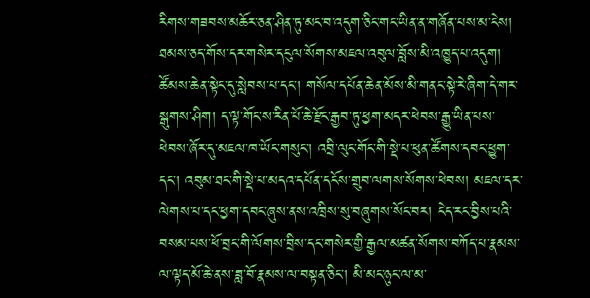རིགས་གཟབས་མཆོར་ཅན་ཤིན་ཏུ་མང་བ་འདུག་ཅིང་གང་ཡིན་ན་གཞོན་པས་མ་ངེས། ཐམས་ཅད་གོས་དར་གསེར་དངུལ་སོགས་མཇལ་འབུལ་བློས་མི་འཁྱུད་པ་འདུག། ཚོམས་ཆེན་སྟེང་དུ་སླེབས་པ་དང་། གསོལ་དཔོན་ཆེན་མོས་མི་གནང་སྟེ་རེ་ཞིག་དེ་གར་སྒུགས་ཤིག། ད་ལྟ་གོང་ས་རིན་པོ་ཆེ་རྫོང་རྒྱབ་ཏུ་ཕྱག་མདར་ཕེབས་རྒྱུ་ཡིན་པས་ཕེབས་ཞོར་དུ་མཇལ་ཁ་ཡོང་གསུང་། འབྲི་ལུང་གོང་གི་སྡེ་པ་ཕུན་ཚོགས་དབང་ཕྱུག་དང་། འབུམ་ཐང་གི་སྡེ་པ་མདའ་དཔོན་དངོས་གྲུབ་ལགས་སོགས་ཕེབས། མཇལ་དར་ལེགས་པ་དང་ཕྱག་དབང་ཞུས་ནས་འཁྲིས་སུ་བཞུགས་སོང་བར། ངེད་རང་བྱིས་པའི་བསམ་པས་ཕོ་བྲང་གི་ལོགས་བྲིས་དང་གསེར་གྱི་རྒྱལ་མཚན་སོགས་བཀོད་པ་རྣམས་ལ་ལྟད་མོ་ཆེ་ནས་ཟླ་བོ་རྣམས་ལ་བསྟན་ཅིང་། མི་མང་ཉུང་ལ་མ་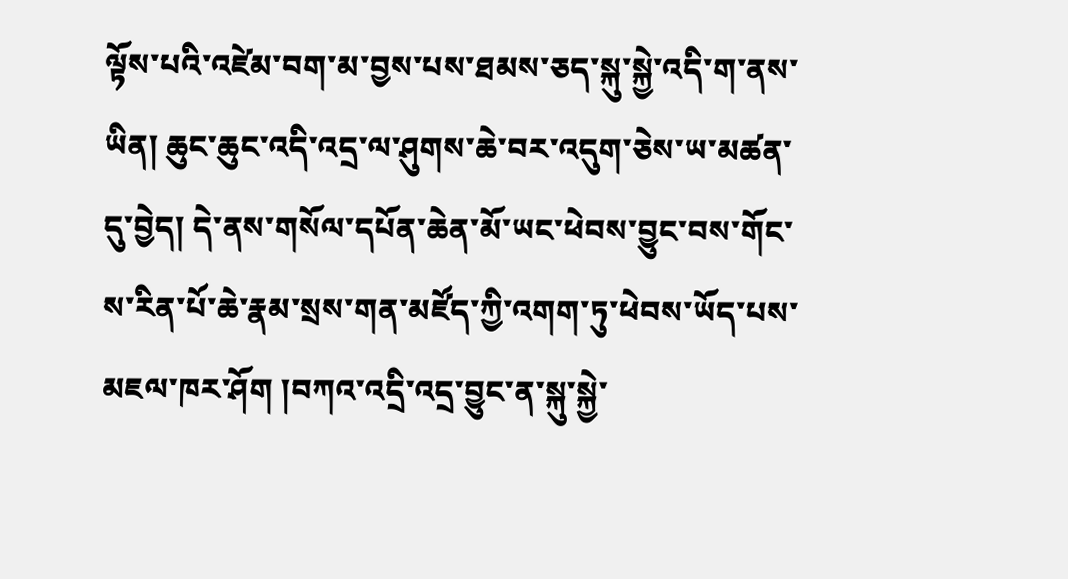ལྟོས་པའི་འཛེམ་བག་མ་བྱས་པས་ཐམས་ཅད་སྐུ་སྐྱེ་འདི་ག་ནས་ཡིན། ཆུང་ཆུང་འདི་འདྲ་ལ་ཤུགས་ཆེ་བར་འདུག་ཅེས་ཡ་མཚན་དུ་བྱེད། དེ་ནས་གསོལ་དཔོན་ཆེན་མོ་ཡང་ཕེབས་བྱུང་བས་གོང་ས་རིན་པོ་ཆེ་རྣམ་སྲས་གན་མཛོད་ཀྱི་འགག་ཏུ་ཕེབས་ཡོད་པས་མཇལ་ཁར་ཤོག །བཀའ་འདྲི་འདྲ་བྱུང་ན་སྐུ་སྐྱེ་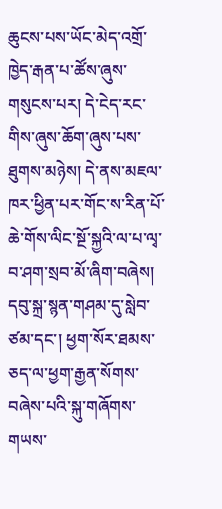ཆུངས་པས་ཡོང་མེད་འགྲོ་ཁྱེད་རྒན་པ་ཚོས་ཞུས་གསུངས་པར། དེ་ངེད་རང་གིས་ཞུས་ཆོག་ཞུས་པས་ཐུགས་མཉེས། དེ་ནས་མཇལ་ཁར་ཕྱིན་པར་གོང་ས་རིན་པོ་ཆེ་གོས་ལིང་སྔོ་སྐྱའི་ལ་པ་ལྭ་བ་ཤག་སྲབ་མོ་ཞིག་བཞེས། དབུ་སྐྲ་སྙན་གཤམ་དུ་སླེབ་ཙམ་དང་། ཕྱག་སོར་ཐམས་ཅད་ལ་ཕྱག་རྒྱན་སོགས་བཞེས་པའི་སྐུ་གཞོགས་གཡས་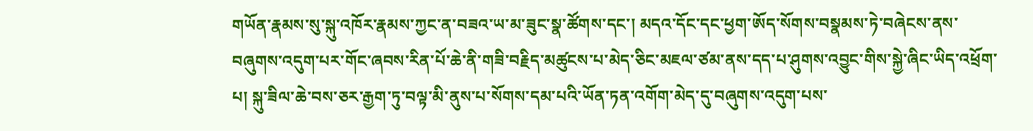གཡོན་རྣམས་སུ་སྐུ་འཁོར་རྣམས་ཀྱང་ན་བཟའ་ཡ་མ་ཟུང་སྣ་ཚོགས་དང་། མདའ་དོང་དང་ཕྱག་ཨོད་སོགས་བསྣམས་ཏེ་བཞེངས་ནས་བཞུགས་འདུག་པར་གོང་ཞབས་རིན་པོ་ཆེ་ནི་གཟི་བརྗིད་མཚུངས་པ་མེད་ཅིང་མཇལ་ཙམ་ནས་དད་པ་ཤུགས་འབྱུང་གིས་སྐྱེ་ཞིང་ཡིད་འཕྲོག་པ། སྐུ་ཟིལ་ཆེ་བས་ཅར་རྒྱག་ཏུ་བལྟ་མི་ནུས་པ་སོགས་དམ་པའི་ཡོན་ཏན་འགོག་མེད་དུ་བཞུགས་འདུག་པས་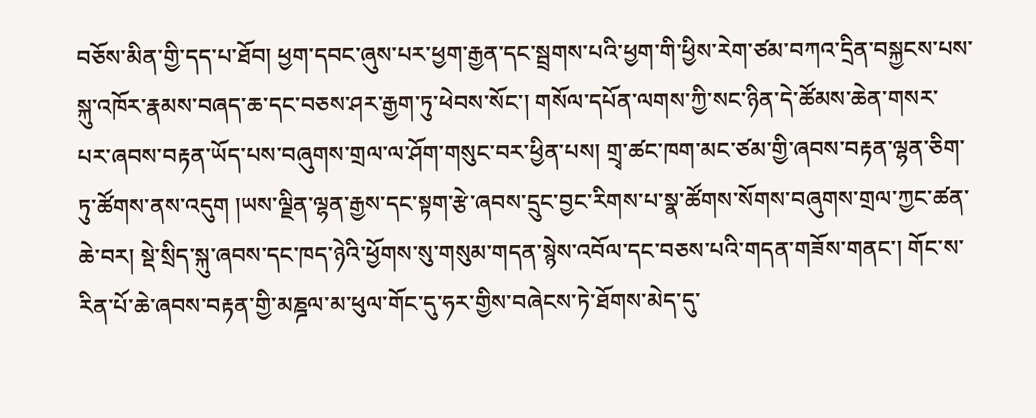བཅོས་མིན་གྱི་དད་པ་ཐོབ། ཕྱག་དབང་ཞུས་པར་ཕྱག་རྒྱན་དང་སྦྲགས་པའི་ཕྱག་གི་ཕྱིས་རེག་ཙམ་བཀའ་དྲིན་བསྐྱངས་པས་སྐུ་འཁོར་རྣམས་བཞད་ཆ་དང་བཅས་ཤར་རྒྱག་ཏུ་ཕེབས་སོང་། གསོལ་དཔོན་ལགས་ཀྱི་སང་ཉིན་དེ་ཚོམས་ཆེན་གསར་པར་ཞབས་བརྟན་ཡོད་པས་བཞུགས་གྲལ་ལ་ཤོག་གསུང་བར་ཕྱིན་པས། གྲྭ་ཚང་ཁག་མང་ཙམ་གྱི་ཞབས་བརྟན་ལྷན་ཅིག་ཏུ་ཚོགས་ནས་འདུག །ཡས་ལྗིན་ལྷན་རྒྱས་དང་སྟག་རྩེ་ཞབས་དྲུང་བྱང་རིགས་པ་སྣ་ཚོགས་སོགས་བཞུགས་གྲལ་ཀྱང་ཚན་ཆེ་བར། སྡེ་སྲིད་སྐུ་ཞབས་དང་ཁད་ཉེའི་ཕྱོགས་སུ་གསུམ་གདན་སྙེས་འབོལ་དང་བཅས་པའི་གདན་གཟོས་གནང་། གོང་ས་རིན་པོ་ཆེ་ཞབས་བརྟན་གྱི་མཎྜལ་མ་ཕུལ་གོང་དུ་ཧར་གྱིས་བཞེངས་ཏེ་ཐོགས་མེད་དུ་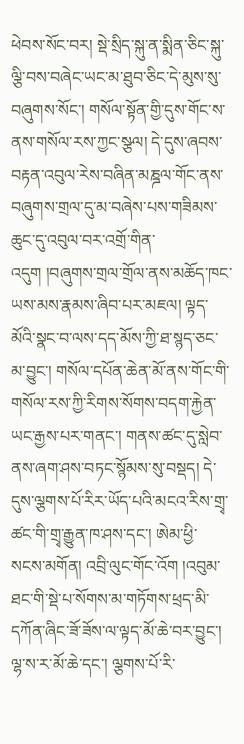ཕེབས་སོང་བར། སྡེ་སྲིད་སྐུ་ན་སྨིན་ཅིང་སྐུ་ལྕི་བས་བཞེང་ཡང་མ་ཐུབ་ཅིང་དེ་མུས་སུ་བཞུགས་སོང་། གསོལ་སྟོན་གྱི་དུས་གོང་ས་ནས་གསོལ་རས་ཀྱང་སྩལ། དེ་དུས་ཞབས་བརྟན་འབུལ་རེས་བཞིན་མཎྜལ་གོང་ནས་བཞུགས་གྲལ་དུ་མ་བཞེས་པས་གཟིམས་ཆུང་དུ་འབུལ་བར་འགྲོ་གིན་འདུག །བཞུགས་གྲལ་གྲོལ་ནས་མཆོད་ཁང་ཡས་མས་རྣམས་ཞིབ་པར་མཇལ། ལྟད་མོའི་སྣང་བ་ལས་དད་མོས་ཀྱི་ཐ་སྙད་ཅང་མ་བྱུང་། གསོལ་དཔོན་ཆེན་མོ་ནས་གོང་གི་གསོལ་རས་ཀྱི་རིགས་སོགས་བདག་རྐྱེན་ཡང་རྒྱས་པར་གནང་། གནས་ཚང་དུ་སླེབ་ནས་ཞག་ཤས་བཏང་སྙོམས་སུ་བསྡད། དེ་དུས་ལྕགས་པོ་རིར་ཡོད་པའི་མངའ་རིས་གྲྭ་ཚང་གི་གྲྭ་རྒྱུན་ཁ་ཤས་དང་། ཨེམ་ཕྱི་སངས་མགོན། འབྲི་ལུང་གོང་འོག །འབུམ་ཐང་གི་སྡེ་པ་སོགས་མ་གཏོགས་ཕྲད་མི་དཀོན་ཞིང་ཟོ་ཟོས་ལ་ལྟད་མོ་ཆེ་བར་བྱུང་། ལྷ་ས་ར་མོ་ཆེ་དང་། ལྕགས་པོ་རི་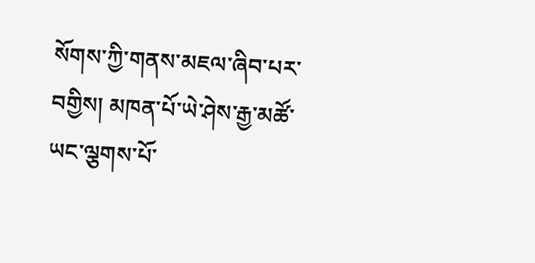སོགས་ཀྱི་གནས་མཇལ་ཞིབ་པར་བགྱིས། མཁན་པོ་ཡེ་ཤེས་རྒྱ་མཚོ་ཡང་ལྕགས་པོ་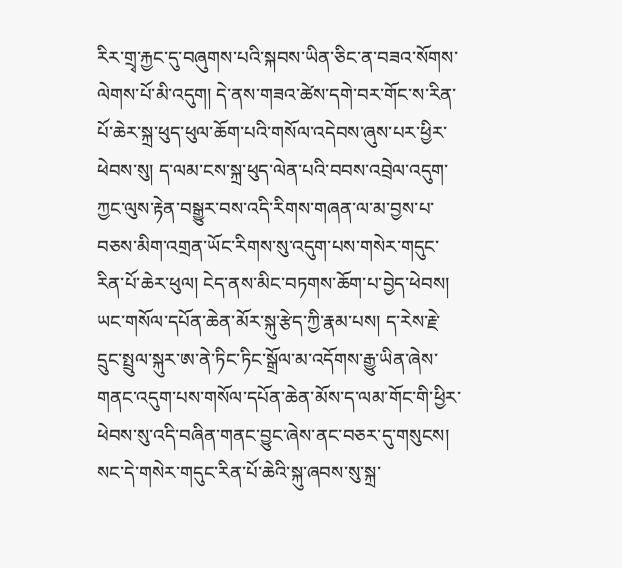རིར་གྲྭ་རྐྱང་དུ་བཞུགས་པའི་སྐབས་ཡིན་ཅིང་ན་བཟའ་སོགས་ལེགས་པོ་མི་འདུག། དེ་ནས་གཟའ་ཚེས་དགེ་བར་གོང་ས་རིན་པོ་ཆེར་སྐྲ་ཕུད་ཕུལ་ཆོག་པའི་གསོལ་འདེབས་ཞུས་པར་ཕྱིར་ཕེབས་སུ། ད་ལམ་ངས་སྐྲ་ཕུད་ལེན་པའི་བབས་འབྲེལ་འདུག་ཀྱང་ལུས་རྟེན་བསྒྱུར་བས་འདི་རིགས་གཞན་ལ་མ་བྱས་པ་བཅས་མིག་འགྲན་ཡོང་རིགས་སུ་འདུག་པས་གསེར་གདུང་རིན་པོ་ཆེར་ཕུལ། ངེད་ནས་མིང་བཏགས་ཆོག་པ་བྱེད་ཕེབས། ཡང་གསོལ་དཔོན་ཆེན་མོར་སྐུ་རྩེད་ཀྱི་རྣམ་པས། ད་རེས་རྗེ་དྲུང་སྤྲུལ་སྐུར་ཨ་ནེ་ཏིང་ཏིང་སྒྲོལ་མ་འདོགས་རྒྱུ་ཡིན་ཞེས་གནང་འདུག་པས་གསོལ་དཔོན་ཆེན་མོས་ད་ལམ་གོང་གི་ཕྱིར་ཕེབས་སུ་འདི་བཞིན་གནང་བྱུང་ཞེས་ནང་བཅར་དུ་གསུངས། སང་དེ་གསེར་གདུང་རིན་པོ་ཆེའི་སྐུ་ཞབས་སུ་སྐྲ་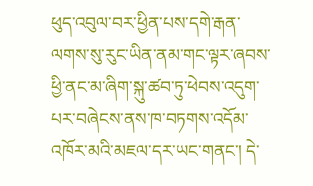ཕུད་འབུལ་བར་ཕྱིན་པས་དགེ་རྒན་ལགས་སུ་རུང་ཡིན་ནམ་གང་ལྟར་ཞབས་ཕྱི་ནང་མ་ཞིག་སྐུ་ཚབ་ཏུ་ཕེབས་འདུག་པར་བཞེངས་ནས་ཁ་བཏགས་འདོམ་འཁོར་མའི་མཇལ་དར་ཡང་གནང་། དེ་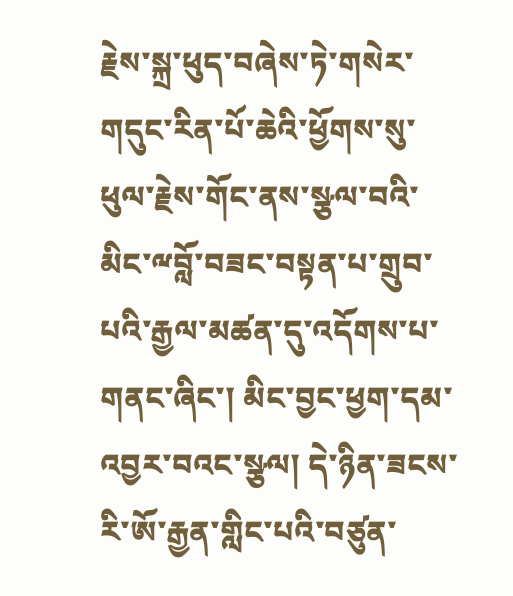རྗེས་སྐྲ་ཕུད་བཞེས་ཏེ་གསེར་གདུང་རིན་པོ་ཆེའི་ཕྱོགས་སུ་ཕུལ་རྗེས་གོང་ནས་སྩལ་བའི་མིང་ྋབློ་བཟང་བསྟན་པ་གྲུབ་པའི་རྒྱལ་མཚན་དུ་འདོགས་པ་གནང་ཞིང་། མིང་བྱང་ཕྱག་དམ་འབྱར་བའང་སྩལ། དེ་ཉིན་ཟངས་རི་ཨོ་རྒྱན་གླིང་པའི་བཙུན་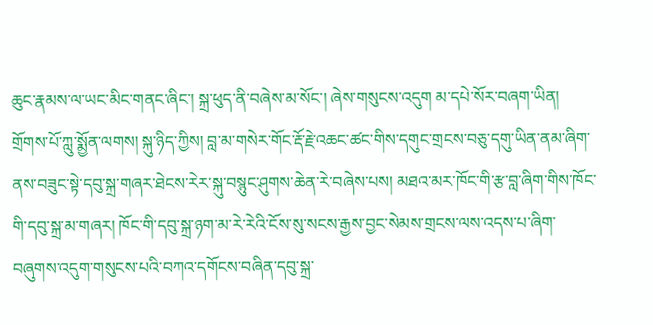ཆུང་རྣམས་ལ་ཡང་མིང་གནང་ཞིང་། སྐྲ་ཕུད་ནི་བཞེས་མ་སོང་། ཞེས་གསུངས་འདུག མ་དཔེ་སོར་བཞག་ཡིན།
གྲོགས་པོ་ཀླུ་སྨྱོན་ལགས། སྐུ་ཉིད་ཀྱིས། བླ་མ་གསེར་གོང་རྡོ་རྗེ་འཆང་ཚང་གིས་དགུང་གྲངས་བཅུ་དགུ་ཡིན་ནམ་ཞིག་ནས་བཟུང་སྟེ་དབུ་སྐྲ་གཞར་ཐེངས་རེར་སྐུ་བསྙུང་ཤུགས་ཆེན་རེ་བཞེས་པས། མཐའ་མར་ཁོང་གི་རྩ་བླ་ཞིག་གིས་ཁོང་གི་དབུ་སྐྲ་མ་གཞར། ཁོང་གི་དབུ་སྐྲ་ཉག་མ་རེ་རེའི་ངོས་སུ་སངས་རྒྱས་བྱང་སེམས་གྲངས་ལས་འདས་པ་ཞིག་བཞུགས་འདུག་གསུངས་པའི་བཀའ་དགོངས་བཞིན་དབུ་སྐྲ་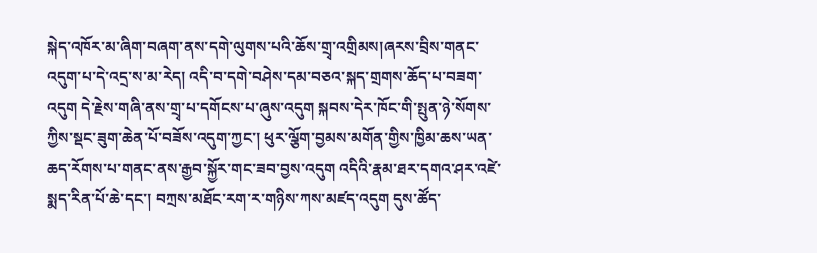སྐེད་འཁོར་མ་ཞིག་བཞག་ནས་དགེ་ལུགས་པའི་ཆོས་གྲྭ་འགྲིམས།ཞརས་བྲིས་གནང་འདུག་པ་དེ་འདྲ་ས་མ་རེད། འདི་བ་དགེ་བཤེས་དམ་བཅའ་སྐད་གྲགས་ཆོད་པ་བཟག་འདུག དེ་རྗེས་གཞི་ནས་གྲྭ་པ་དགོངས་པ་ཞུས་འདུག སྐབས་དེར་ཁོང་གི་སྤུན་ཉེ་སོགས་ཀྱིས་སྡང་ཟུག་ཆེན་པོ་བཟོས་འདུག་ཀྱང་། ཕུར་ལྕོག་བྱམས་མགོན་གྱིས་ཁྱིམ་ཆས་ཡན་ཆད་རོགས་པ་གནང་ནས་རྒྱབ་སྐྱོར་གང་ཟབ་བྱས་འདུག འདིའི་རྣམ་ཐར་དགའ་ཤར་འཛེ་སྨད་རིན་པོ་ཆེ་དང་། བཀྲས་མཐོང་རག་ར་གཉིས་ཀས་མཛད་འདུག དུས་ཚོད་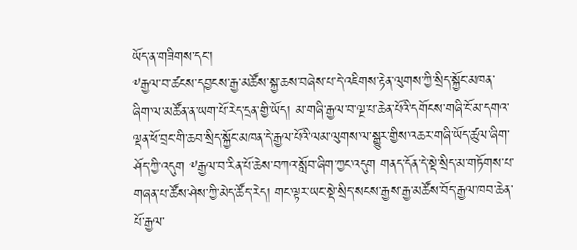ཡོད་ན་གཟིགས་དང་།
༸རྒྱལ་བ་ཚངས་དབྱངས་རྒྱ་མཚོས་སྐྱ་ཆས་བཞེས་པ་དེ་འཇིགས་རྟེན་ལུགས་ཀྱི་སྲིད་སྐྱོང་མཁན་ཞིག་ལ་མཚོན་ན་ཡག་པོ་རེད་དྲན་གྱི་ཡོད། མ་གཞི་རྒྱལ་བ་ལྔ་པ་ཆེན་པོའི་དགོངས་གཞི་ངོ་མ་དགའ་ལྡན་ཕོ་བྲང་གི་ཆབ་སྲིད་སྐྱོང་མཁན་དེ་རྒྱལ་པོའི་ལམ་ལུགས་ལ་སྒྱུར་གྱིས་འཆར་གཞི་ཡོད་ཚུལ་ཞིག་ཤོད་ཀྱི་འདུག ༸རྒྱལ་བ་རིན་པོ་ཆེས་བཀའ་སློབ་ཞིག་ཀྱང་འདུག གནད་དོན་དེ་སྡེ་སྲིད་མ་གཏོགས་པ་གཞན་པ་ཚོས་ཤེས་ཀྱི་མེད་ཚོད་རེད། གང་ལྟར་ཡང་སྡེ་སྲིད་སངས་རྒྱས་རྒྱ་མཚོས་བོད་རྒྱལ་ཁབ་ཆེན་པོ་རྒྱལ་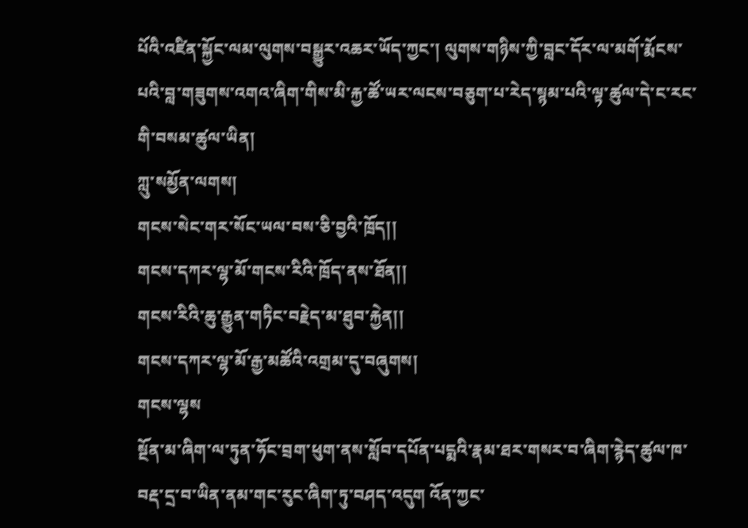པོའི་འཛིན་སྐྱོང་ལམ་ལུགས་བསྒྱུར་འཆར་ཡོད་ཀྱང་། ལུགས་གཉིས་ཀྱི་བླང་དོར་ལ་མགོ་རྨོངས་པའི་བླ་གཟུགས་འགའ་ཞིག་གིས་མི་རྐྱ་ཚོ་ཡར་ལངས་བཅུག་པ་རེད་སྙམ་པའི་ལྟ་ཚུལ་དེ་ང་རང་གི་བསམ་ཚུལ་ཡིན།
ཀླུ་སམྱོན་ལགས།
གངས་སེང་གར་སོང་ཡལ་བས་ཅི་བྱའི་ཁྲོད།།
གངས་དཀར་ལྷ་མོ་གངས་རིའི་ཁྲོད་ནས་ཐོན།།
གངས་རིའི་ཆུ་རྒྱུན་གཏིང་བརྗེད་མ་ཐུབ་རྐྱེན།།
གངས་དཀར་ལྷ་མོ་རྒྱ་མཚོའི་འགྲམ་དུ་བཞུགས།
གངས་ལྷས
སྔོན་མ་ཞིག་ལ་ཏུན་ཧོང་བྲག་ཕུག་ནས་སློབ་དཔོན་པདྨའི་རྣམ་ཐར་གསར་བ་ཞིག་རྙེད་ཚུལ་ཁ་བརྡ་དྲ་བ་ཡིན་ནམ་གང་རུང་ཞིག་ཏུ་བཤད་འདུག འོན་ཀྱང་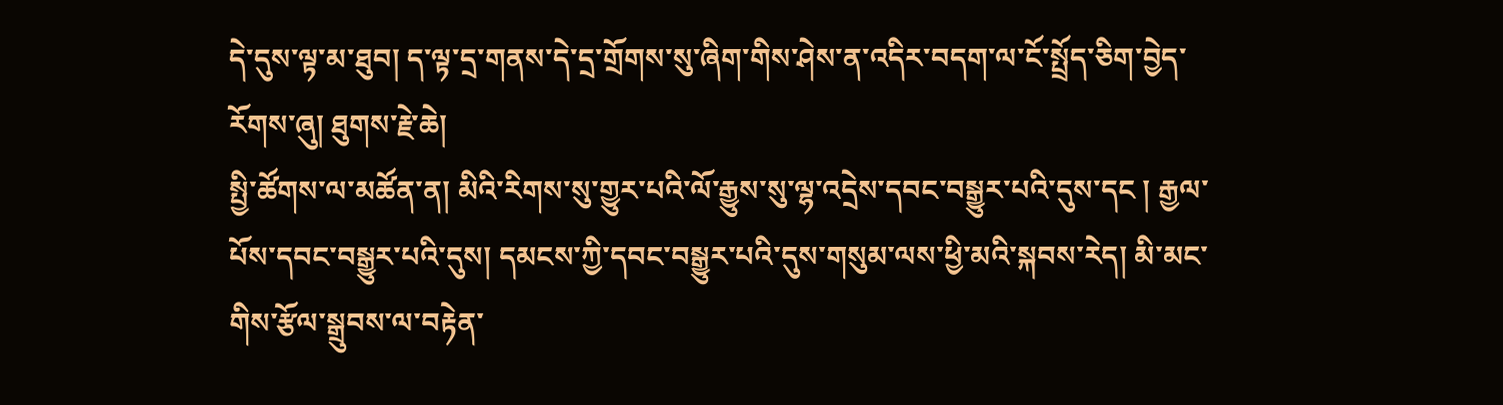དེ་དུས་ལྟ་མ་ཐུབ། ད་ལྟ་དྲ་གནས་དེ་དྲ་གྲོགས་སུ་ཞིག་གིས་ཤེས་ན་འདིར་བདག་ལ་ངོ་སྤྲོད་ཅིག་བྱེད་རོགས་ཞུ། ཐུགས་རྗེ་ཆེ།
སྤྱི་ཚོགས་ལ་མཚོན་ན། མིའི་རིགས་སུ་གྱུར་པའི་ལོ་རྒྱུས་སུ་ལྷ་འདྲེས་དབང་བསྒྱུར་པའི་དུས་དང ། རྒྱལ་པོས་དབང་བསྒྱུར་པའི་དུས། དམངས་ཀྱི་དབང་བསྒྱུར་པའི་དུས་གསུམ་ལས་ཕྱི་མའི་སྐབས་རེད། མི་མང་གིས་རྩོལ་སྒྲུབས་ལ་བརྟེན་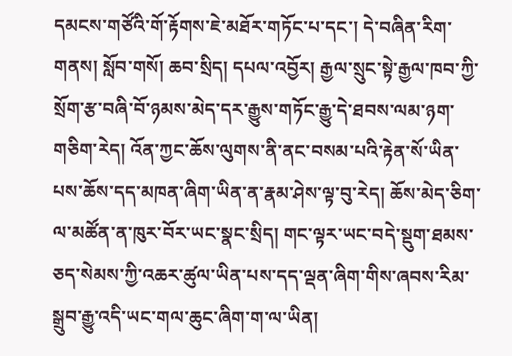དམངས་གཙོའི་གོ་རྟོགས་ཇེ་མཐོར་གཏོང་པ་དང་། དེ་བཞིན་རིག་གནས། སློབ་གསོ། ཆབ་སྲིད། དཔལ་འབྱོར། རྒྱལ་སྲུང་སྟེ་རྒྱལ་ཁབ་ཀྱི་སྲོག་རྩ་བཞི་བོ་ཉམས་མེད་དར་རྒྱུས་གཏོང་རྒྱུ་དེ་ཐབས་ལམ་ཉག་གཅིག་རེད། འོན་ཀྱང་ཆོས་ལུགས་ནི་ནང་བསམ་པའི་རྟེན་སོ་ཡིན་པས་ཆོས་དད་མཁན་ཞིག་ཡིན་ན་རྣམ་ཤེས་ལྟ་བུ་རེད། ཆོས་མེད་ཅིག་ལ་མཚོན་ན་ཁུར་བོར་ཡང་སྣང་སྲིད། གང་ལྟར་ཡང་བདེ་སྡུག་ཐམས་ཅད་སེམས་ཀྱི་འཆར་ཚུལ་ཡིན་པས་དད་ལྡན་ཞིག་གིས་ཞབས་རིམ་སྒྲུབ་རྒྱུ་འདི་ཡང་གལ་ཆུང་ཞིག་ག་ལ་ཡིན།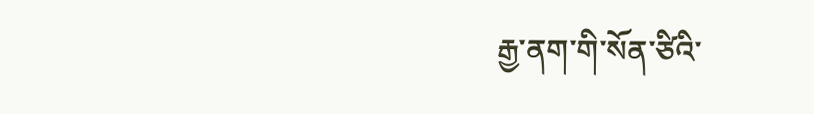རྒྱ་ནག་གི་སོན་ཙིའི་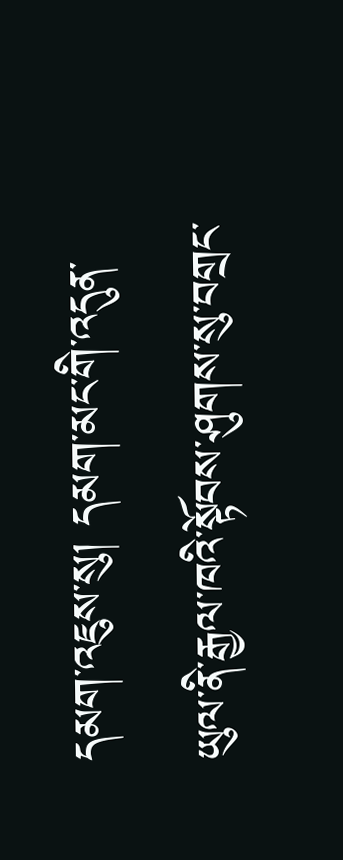དམག་འཇུས་སུ། དམག་མང་གི་འདུན་ཡུལ་ནི་རྒྱལ་ཁའི་སྟོབས་ཤུགས་སུ་བགྲང་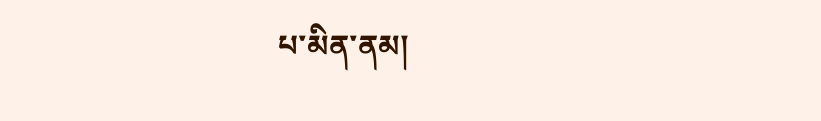པ་མིན་ནམ།